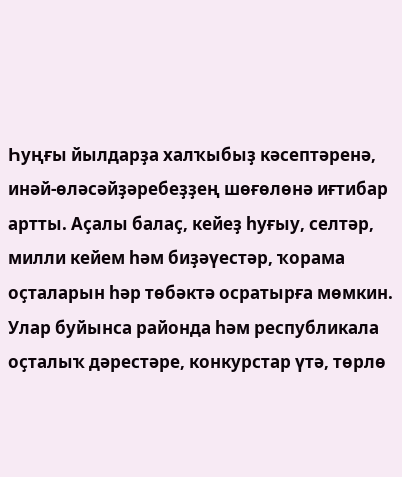Һуңғы йылдарҙа халҡыбыҙ кәсептәренә, инәй-өләсәйҙәребеҙҙең шөғөлөнә иғтибар артты. Аҫалы балаҫ, кейеҙ һуғыу, селтәр, милли кейем һәм биҙәүестәр, ҡорама оҫталарын һәр төбәктә осратырға мөмкин. Улар буйынса районда һәм республикала оҫталыҡ дәрестәре, конкурстар үтә, төрлө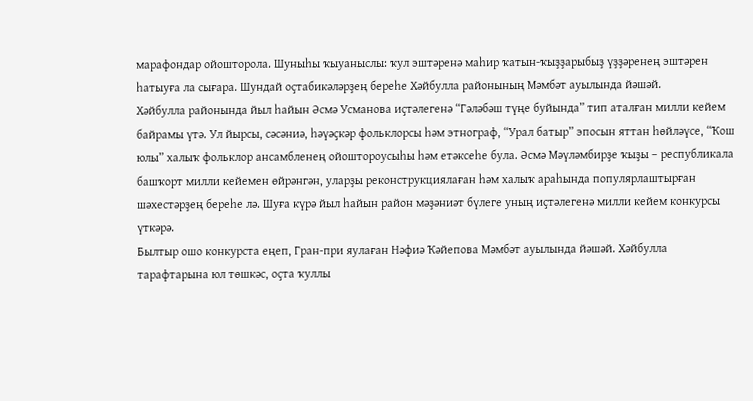марафондар ойошторола. Шуныһы ҡыуаныслы: ҡул эштәренә маһир ҡатын-ҡыҙҙарыбыҙ үҙҙәренең эштәрен һатыуға ла сығара. Шундай оҫтабикәләрҙең береһе Хәйбулла районының Мәмбәт ауылында йәшәй.
Хәйбулла районында йыл һайын Әсмә Усманова иҫтәлегенә “Гәләбәш түңе буйында” тип аталған милли кейем байрамы үтә. Ул йырсы, сәсәниә, һәүәҫкәр фольклорсы һәм этнограф, “Урал батыр” эпосын яттан һөйләүсе, “Ҡош юлы” халыҡ фольклор ансамбленең ойоштороусыһы һәм етәксеһе була. Әсмә Мәүләмбирҙе ҡыҙы – республикала башҡорт милли кейемен өйрәнгән, уларҙы реконструкциялаған һәм халыҡ араһында популярлаштырған шәхестәрҙең береһе лә. Шуға күрә йыл һайын район мәҙәниәт бүлеге уның иҫтәлегенә милли кейем конкурсы үткәрә.
Былтыр ошо конкурста еңеп, Гран-при яулаған Нәфиә Ҡәйепова Мәмбәт ауылында йәшәй. Хәйбулла тарафтарына юл төшкәс, оҫта ҡуллы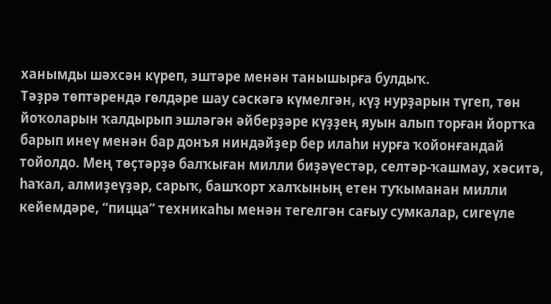ханымды шәхсән күреп, эштәре менән танышырға булдыҡ.
Тәҙрә төптәрендә гөлдәре шау сәскәгә күмелгән, күҙ нурҙарын түгеп, төн йоҡоларын ҡалдырып эшләгән әйберҙәре күҙҙең яуын алып торған йортҡа барып инеү менән бар донъя ниндәйҙер бер илаһи нурға ҡойонғандай тойолдо. Мең төҫтәрҙә балҡыған милли биҙәүестәр, селтәр-ҡашмау, хәситә, һаҡал, алмиҙеүҙәр, сарыҡ, башҡорт халҡының етен туҡыманан милли кейемдәре, “пицца” техникаһы менән тегелгән сағыу сумкалар, сигеүле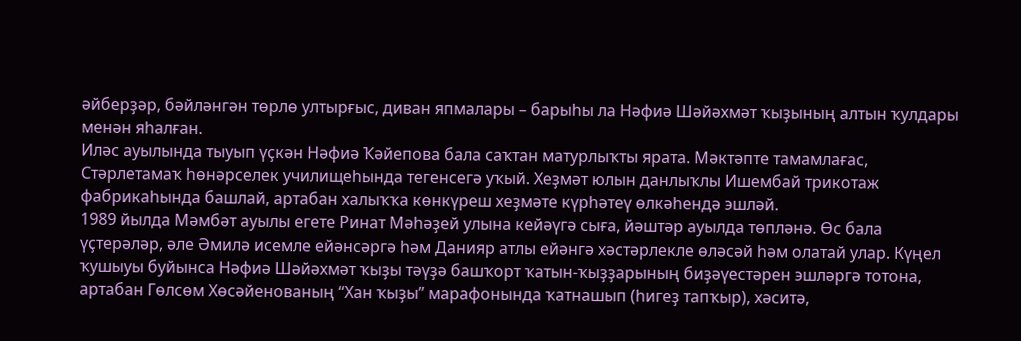әйберҙәр, бәйләнгән төрлө ултырғыс, диван япмалары – барыһы ла Нәфиә Шәйәхмәт ҡыҙының алтын ҡулдары менән яһалған.
Иләс ауылында тыуып үҫкән Нәфиә Ҡәйепова бала саҡтан матурлыҡты ярата. Мәктәпте тамамлағас, Стәрлетамаҡ һөнәрселек училищеһында тегенсегә уҡый. Хеҙмәт юлын данлыҡлы Ишембай трикотаж фабрикаһында башлай, артабан халыҡҡа көнкүреш хеҙмәте күрһәтеү өлкәһендә эшләй.
1989 йылда Мәмбәт ауылы егете Ринат Мәһәҙей улына кейәүгә сыға, йәштәр ауылда төпләнә. Өс бала үҫтерәләр, әле Әмилә исемле ейәнсәргә һәм Данияр атлы ейәнгә хәстәрлекле өләсәй һәм олатай улар. Күңел ҡушыуы буйынса Нәфиә Шәйәхмәт ҡыҙы тәүҙә башҡорт ҡатын-ҡыҙҙарының биҙәүестәрен эшләргә тотона, артабан Гөлсөм Хөсәйенованың “Хан ҡыҙы” марафонында ҡатнашып (һигеҙ тапҡыр), хәситә,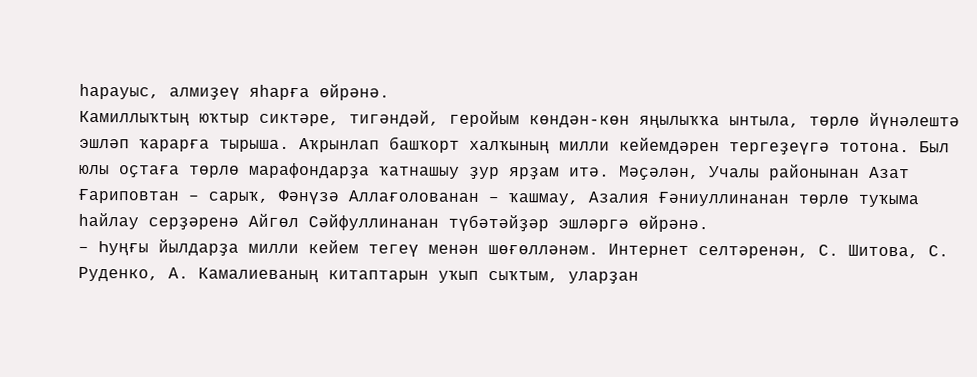һарауыс, алмиҙеү яһарға өйрәнә.
Камиллыҡтың юҡтыр сиктәре, тигәндәй, геройым көндән-көн яңылыҡҡа ынтыла, төрлө йүнәлештә эшләп ҡарарға тырыша. Аҡрынлап башҡорт халҡының милли кейемдәрен тергеҙеүгә тотона. Был юлы оҫтаға төрлө марафондарҙа ҡатнашыу ҙур ярҙам итә. Мәҫәлән, Учалы районынан Азат Ғариповтан – сарыҡ, Фәнүзә Аллағолованан – ҡашмау, Азалия Ғәниуллинанан төрлө туҡыма һайлау серҙәренә Айгөл Сәйфуллинанан түбәтәйҙәр эшләргә өйрәнә.
– Һуңғы йылдарҙа милли кейем тегеү менән шөғөлләнәм. Интернет селтәренән, С. Шитова, С. Руденко, А. Камалиеваның китаптарын уҡып сыҡтым, уларҙан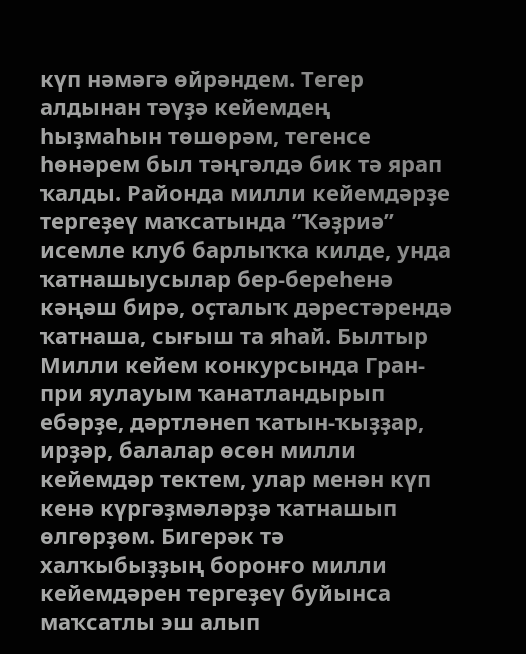күп нәмәгә өйрәндем. Тегер алдынан тәүҙә кейемдең һыҙмаһын төшөрәм, тегенсе һөнәрем был тәңгәлдә бик тә ярап ҡалды. Районда милли кейемдәрҙе тергеҙеү маҡсатында ”Ҡәҙриә” исемле клуб барлыҡҡа килде, унда ҡатнашыусылар бер-береһенә кәңәш бирә, оҫталыҡ дәрестәрендә ҡатнаша, сығыш та яһай. Былтыр Милли кейем конкурсында Гран-при яулауым ҡанатландырып ебәрҙе, дәртләнеп ҡатын-ҡыҙҙар, ирҙәр, балалар өсөн милли кейемдәр тектем, улар менән күп кенә күргәҙмәләрҙә ҡатнашып өлгөрҙөм. Бигерәк тә халҡыбыҙҙың боронғо милли кейемдәрен тергеҙеү буйынса маҡсатлы эш алып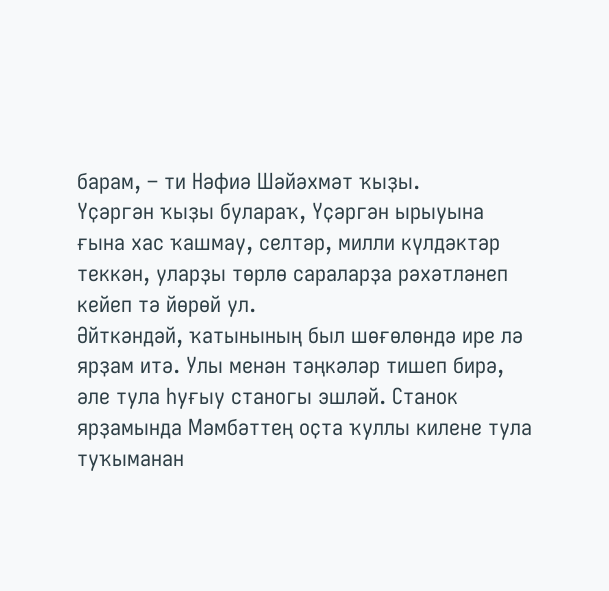барам, – ти Нәфиә Шәйәхмәт ҡыҙы.
Үҫәргән ҡыҙы булараҡ, Үҫәргән ырыуына ғына хас ҡашмау, селтәр, милли күлдәктәр теккән, уларҙы төрлө сараларҙа рәхәтләнеп кейеп тә йөрөй ул.
Әйткәндәй, ҡатынының был шөғөлөндә ире лә ярҙам итә. Улы менән тәңкәләр тишеп бирә, әле тула һуғыу станогы эшләй. Станок ярҙамында Мәмбәттең оҫта ҡуллы килене тула туҡыманан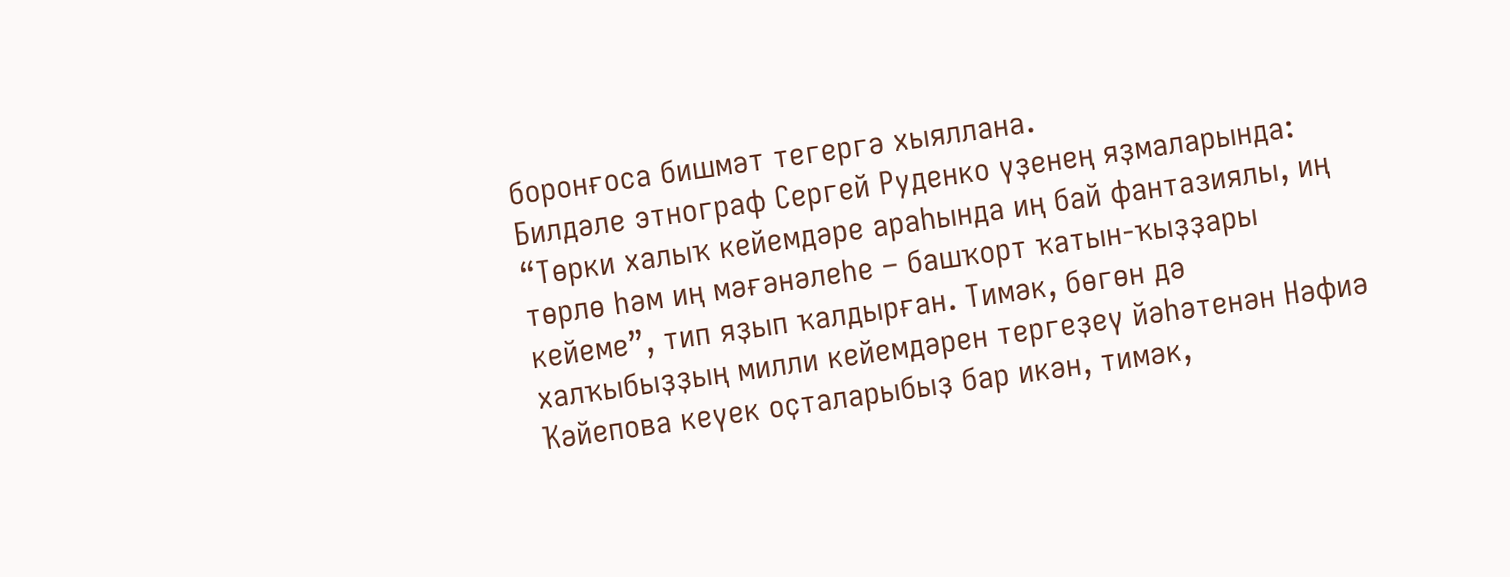боронғоса бишмәт тегергә хыяллана.
Билдәле этнограф Сергей Руденко үҙенең яҙмаларында: “Төрки халыҡ кейемдәре араһында иң бай фантазиялы, иң төрлө һәм иң мәғәнәлеһе – башҡорт ҡатын-ҡыҙҙары кейеме”, тип яҙып ҡалдырған. Тимәк, бөгөн дә халҡыбыҙҙың милли кейемдәрен тергеҙеү йәһәтенән Нәфиә Ҡәйепова кеүек оҫталарыбыҙ бар икән, тимәк,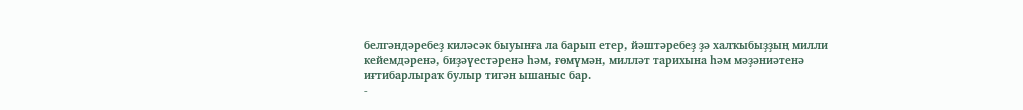белгәндәребеҙ киләсәк быуынға ла барып етер, йәштәребеҙ ҙә халҡыбыҙҙың милли кейемдәренә, биҙәүестәренә һәм, ғөмүмән, милләт тарихына һәм мәҙәниәтенә иғтибарлыраҡ булыр тигән ышаныс бар.
-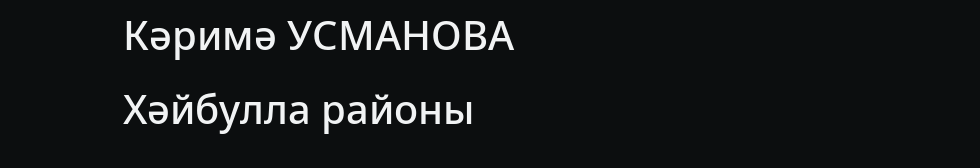Кәримә УСМАНОВА
Хәйбулла районы